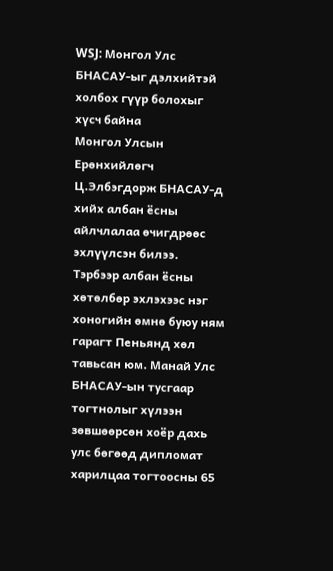WSJ: Монгол Улс БНАСАУ-ыг дэлхийтэй холбох гүүр болохыг хүсч байна
Монгол Улсын Ерөнхийлөгч Ц.Элбэгдорж БНАСАУ-д хийх албан ёсны айлчлалаа өчигдрөөс эхлүүлсэн билээ.
Тэрбээр албан ёсны хөтөлбөр эхлэхээс нэг хоногийн өмнө буюу ням гарагт Пеньянд хөл тавьсан юм. Манай Улс БНАСАУ-ын тусгаар тогтнолыг хүлээн зөвшөөрсөн хоёр дахь улс бөгөөд дипломат харилцаа тогтоосны 65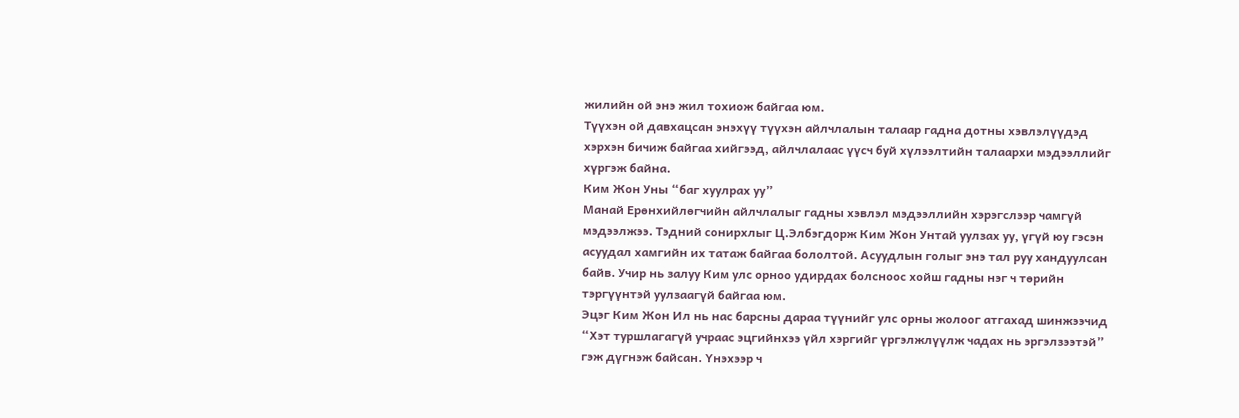жилийн ой энэ жил тохиож байгаа юм.
Түүхэн ой давхацсан энэхүү түүхэн айлчлалын талаар гадна дотны хэвлэлүүдэд хэрхэн бичиж байгаа хийгээд, айлчлалаас үүсч буй хүлээлтийн талаархи мэдээллийг хүргэж байна.
Ким Жон Уны “баг хуулрах уу”
Манай Ерөнхийлөгчийн айлчлалыг гадны хэвлэл мэдээллийн хэрэгслээр чамгүй мэдээлжээ. Тэдний сонирхлыг Ц.Элбэгдорж Ким Жон Унтай уулзах уу, үгүй юу гэсэн асуудал хамгийн их татаж байгаа бололтой. Асуудлын голыг энэ тал руу хандуулсан байв. Учир нь залуу Ким улс орноо удирдах болсноос хойш гадны нэг ч төрийн тэргүүнтэй уулзаагүй байгаа юм.
Эцэг Ким Жон Ил нь нас барсны дараа түүнийг улс орны жолоог атгахад шинжээчид “Хэт туршлагагүй учраас эцгийнхээ үйл хэргийг үргэлжлүүлж чадах нь эргэлзээтэй” гэж дүгнэж байсан. Үнэхээр ч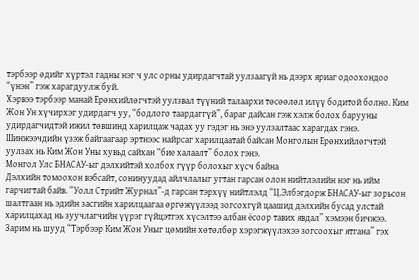тэрбээр өдийг хүртэл гадны нэг ч улс орны удирдагчтай уулзаагүй нь дээрх яриаг одоохондоо “үнэн” гэж харагдуулж буй.
Хэрвээ тэрбээр манай Ерөнхийлөгчтэй уулзвал түүний талаархи төсөөлөл илүү бодитой болно. Ким Жон Ун хүчирхэг удирдагч уу, “бодлого таардаггүй”, бараг дайсан гэж хэлж болох барууны удирдагчидтэй ижил төвшинд харилцаж чадах уу гэдэг нь энэ уулзалтаас харагдах гэнэ.
Шинжээчдийн үзэж байгаагаар эртнээс найрсаг харилцаатай байсан Монголын Ерөнхийлөгчтэй уулзах нь Ким Жон Уны хувьд сайхан “бие халаалт” болох гэнэ.
Монгол Улс БНАСАУ-ыг дэлхийтэй холбох гүүр болохыг хүсч байна
Дэлхийн томоохон вэбсайт, сонинуудад айлчлалыг угтан гарсан олон нийтлэлийн нэг нь ийм гарчигтай байв. “Уолл Стрийт Журнал”-д гарсан тэрхүү нийтлэлд “Ц.Элбэгдорж БНАСАУ-ыг зорьсон шалтгаан нь эдийн засгийн харилцаагаа өргөжүүлээд зогсохгүй цаашид дэлхийн бусад улстай харилцахад нь зуучлагчийн үүрэг гүйцэтгэх хүсэлтээ албан ёсоор тавих явдал” хэмээн бичжээ.
Зарим нь шууд “Тэрбээр Ким Жон Уныг цөмийн хөтөлбөр хэрэгжүүлэхээ зогсоохыг ятгана” гэх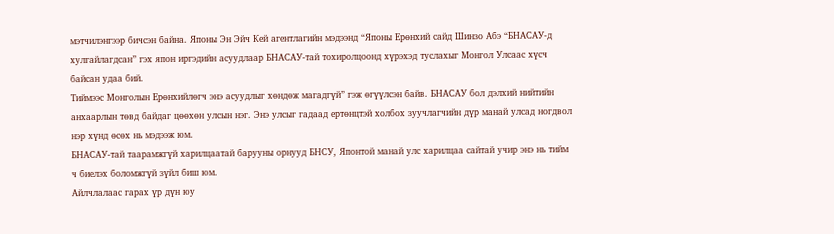мэтчилэнгээр бичсэн байна. Японы Эн Эйч Кей агентлагийн мэдээнд “Японы Ерөнхий сайд Шинзо Абэ “БНАСАУ-д хулгайлагдсан” гэх япон иргэдийн асуудлаар БНАСАУ-тай тохиролцоонд хүрэхэд туслахыг Монгол Улсаас хүсч байсан удаа бий.
Тиймээс Монголын Ерөнхийлөгч энэ асуудлыг хөндөж магадгүй” гэж өгүүлсэн байв. БНАСАУ бол дэлхий нийтийн анхаарлын төвд байдаг цөөхөн улсын нэг. Энэ улсыг гадаад ертөнцтэй холбох зуучлагчийн дүр манай улсад ногдвол нэр хүнд өсөх нь мэдээж юм.
БНАСАУ-тай таарамжгүй харилцаатай барууны орнууд БНСУ, Японтой манай улс харилцаа сайтай учир энэ нь тийм ч биелэх боломжгүй зүйл биш юм.
Айлчлалаас гарах үр дүн юу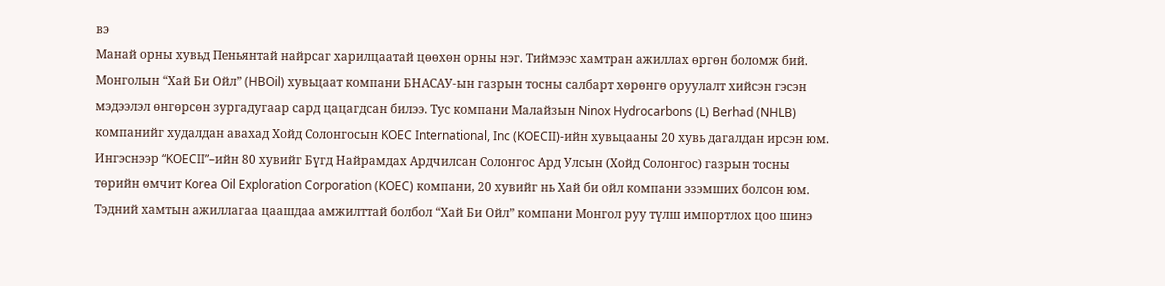вэ
Манай орны хувьд Пеньянтай найрсаг харилцаатай цөөхөн орны нэг. Тиймээс хамтран ажиллах өргөн боломж бий.
Монголын “Хай Би Ойл” (HBOil) хувьцаат компани БНАСАУ-ын газрын тосны салбарт хөрөнгө оруулалт хийсэн гэсэн мэдээлэл өнгөрсөн зургадугаар сард цацагдсан билээ. Тус компани Малайзын Ninox Hydrocarbons (L) Berhad (NHLB) компанийг худалдан авахад Хойд Солонгосын KOEC International, Inc (KOECII)-ийн хувьцааны 20 хувь дагалдан ирсэн юм.
Ингэснээр “KOECII”–ийн 80 хувийг Бүгд Найрамдах Ардчилсан Солонгос Ард Улсын (Хойд Солонгос) газрын тосны төрийн өмчит Korea Oil Exploration Corporation (KOEC) компани, 20 хувийг нь Хай би ойл компани эзэмших болсон юм.
Тэдний хамтын ажиллагаа цаашдаа амжилттай болбол “Хай Би Ойл” компани Монгол руу түлш импортлох цоо шинэ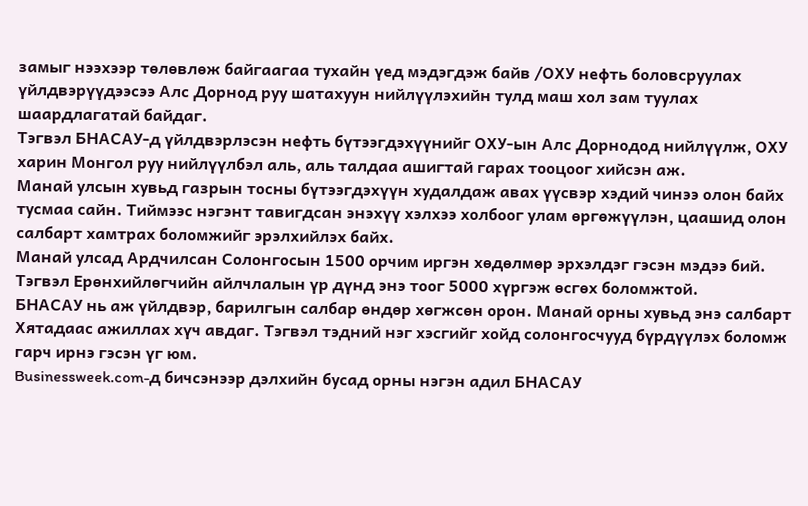замыг нээхээр төлөвлөж байгаагаа тухайн үед мэдэгдэж байв /ОХУ нефть боловсруулах үйлдвэрүүдээсээ Алс Дорнод руу шатахуун нийлүүлэхийн тулд маш хол зам туулах шаардлагатай байдаг.
Тэгвэл БНАСАУ-д үйлдвэрлэсэн нефть бүтээгдэхүүнийг ОХУ-ын Алс Дорнодод нийлүүлж, ОХУ харин Монгол руу нийлүүлбэл аль, аль талдаа ашигтай гарах тооцоог хийсэн аж.
Манай улсын хувьд газрын тосны бүтээгдэхүүн худалдаж авах үүсвэр хэдий чинээ олон байх тусмаа сайн. Тиймээс нэгэнт тавигдсан энэхүү хэлхээ холбоог улам өргөжүүлэн, цаашид олон салбарт хамтрах боломжийг эрэлхийлэх байх.
Манай улсад Ардчилсан Солонгосын 1500 орчим иргэн хөдөлмөр эрхэлдэг гэсэн мэдээ бий. Тэгвэл Ерөнхийлөгчийн айлчлалын үр дүнд энэ тоог 5000 хүргэж өсгөх боломжтой.
БНАСАУ нь аж үйлдвэр, барилгын салбар өндөр хөгжсөн орон. Манай орны хувьд энэ салбарт Хятадаас ажиллах хүч авдаг. Тэгвэл тэдний нэг хэсгийг хойд солонгосчууд бүрдүүлэх боломж гарч ирнэ гэсэн үг юм.
Businessweek.com-д бичсэнээр дэлхийн бусад орны нэгэн адил БНАСАУ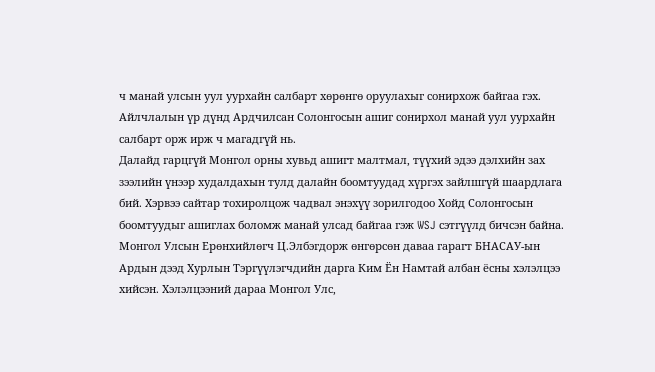ч манай улсын уул уурхайн салбарт хөрөнгө оруулахыг сонирхож байгаа гэх. Айлчлалын үр дүнд Ардчилсан Солонгосын ашиг сонирхол манай уул уурхайн салбарт орж ирж ч магадгүй нь.
Далайд гарцгүй Монгол орны хувьд ашигт малтмал, түүхий эдээ дэлхийн зах зээлийн үнээр худалдахын тулд далайн боомтуудад хүргэх зайлшгүй шаардлага бий. Хэрвээ сайтар тохиролцож чадвал энэхүү зорилгодоо Хойд Солонгосын боомтуудыг ашиглах боломж манай улсад байгаа гэж WSJ сэтгүүлд бичсэн байна.
Монгол Улсын Ерөнхийлөгч Ц.Элбэгдорж өнгөрсөн даваа гарагт БНАСАУ-ын Ардын дээд Хурлын Тэргүүлэгчдийн дарга Ким Ён Намтай албан ёсны хэлэлцээ хийсэн. Хэлэлцээний дараа Монгол Улс,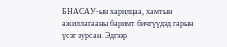БНАСАУ-ын харилцаа, хамтын ажиллагааны баримт бичгүүдэд гарын үсэг зурсан. Эдгээр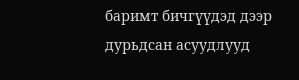баримт бичгүүдэд дээр дурьдсан асуудлууд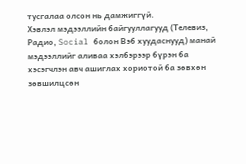тусгалаа олсон нь дамжиггүй.
Хэвлэл мэдээллийн байгууллагууд (Телевиз, Радио, Social болон Вэб хуудаснууд) манай мэдээллийг аливаа хэлбэрээр бүрэн ба хэсэгчлэн авч ашиглах хориотой ба зөвхөн зөвшилцсөн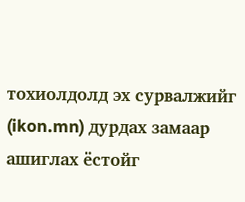тохиолдолд эх сурвалжийг (ikon.mn) дурдах замаар ашиглах ёстойг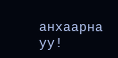анхаарна уу!